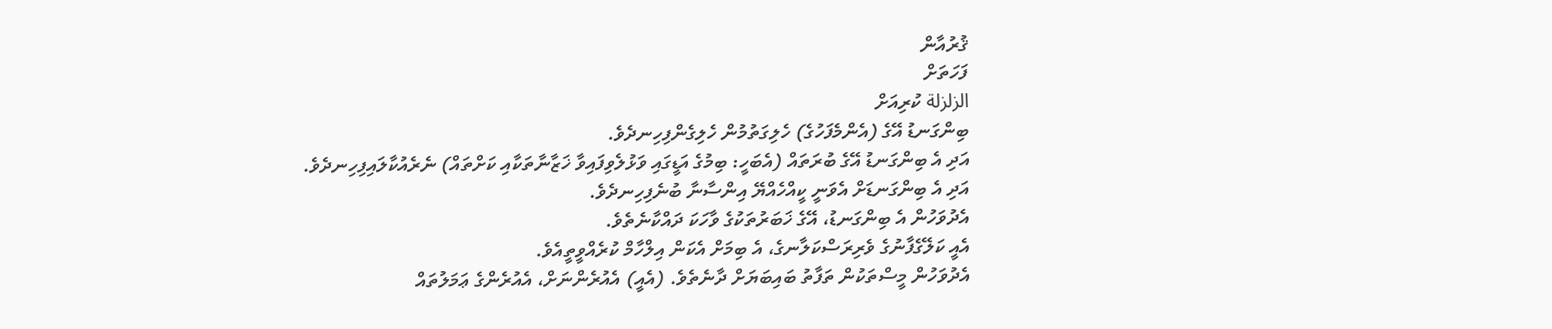ޤުރުއާން
ފަހަތަށް
الزلزلة ކުރިއަށް
ބިންގަނޑު އޭގެ (އެންމެފަހުގެ) ހެލިގަތުމުން ހެލިގެންފިހިނދެވެ.
އަދި އެ ބިންގަނޑު އޭގެ ބުރަތައް (އެބަހީ: ބިމުގެ އަޑީގައި ވަޅުލެވިފައިވާ ޚަޒާނާތަކާއި ކަށްތައް) ނެރެއުކާލައިފިހިނދެވެ.
އަދި އެ ބިންގަނޑަށް އެވަނީ ކީއްހެއްޔޭ އިންސާނާ ބުނެފިހިނދެވެ.
އެދުވަހުން އެ ބިންގަނޑު، އޭގެ ޚަބަރުތަކުގެ ވާހަކަ ދައްކާނެތެވެ.
އެއީ ކަލޭގެފާނުގެ ވެރިރަސްކަލާނގެ، އެ ބިމަށް އެކަން އިލްހާމް ކުރެއްވީތީއެވެ.
އެދުވަހުން މީސްތަކުން ތަފާތު ބައިބަޔަށް ދާނެތެވެ. (އެއީ) އެއުރެންނަށް، އެއުރެންގެ ޢަމަލުތައް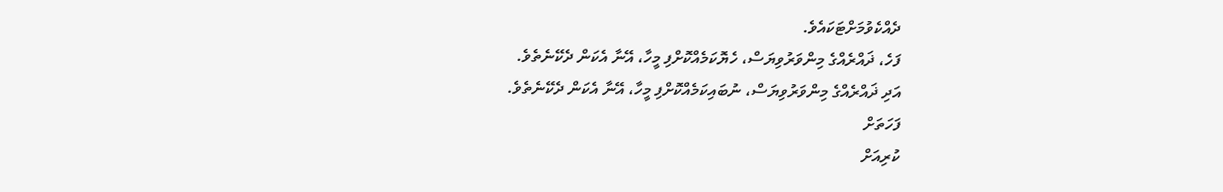ދެއްކެވުމަށްޓަކައެވެ.
ފަހެ، ޛައްރެއްގެ މިންވަރުވިޔަސް، ހެޔޮކަމެއްކޮށްފި މީހާ، އޭނާ އެކަން ދެކޭނެތެވެ.
އަދި ޛައްރެއްގެ މިންވަރުވިޔަސް، ނުބައިކަމެއްކޮށްފި މީހާ، އޭނާ އެކަން ދެކޭނެތެވެ.
ފަހަތަށް
ކުރިއަށް